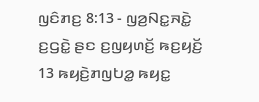ꤜꤢꤨꤊꤢ꤬ 8:13 - ꤜꤤ꤬ꤡꤢ꤭ꤏꤢꤧ꤭ ꤢ꤬ꤞꤢꤧ꤭ ꤔꤢ ꤢ꤬ꤜꤟꤛꤢꤩ꤬ ꤒꤢ꤬ꤟꤢꤩ꤬
13 ꤒꤟꤢꤧ꤬ꤊꤜꤝꤤ꤭ ꤒꤟꤢ꤭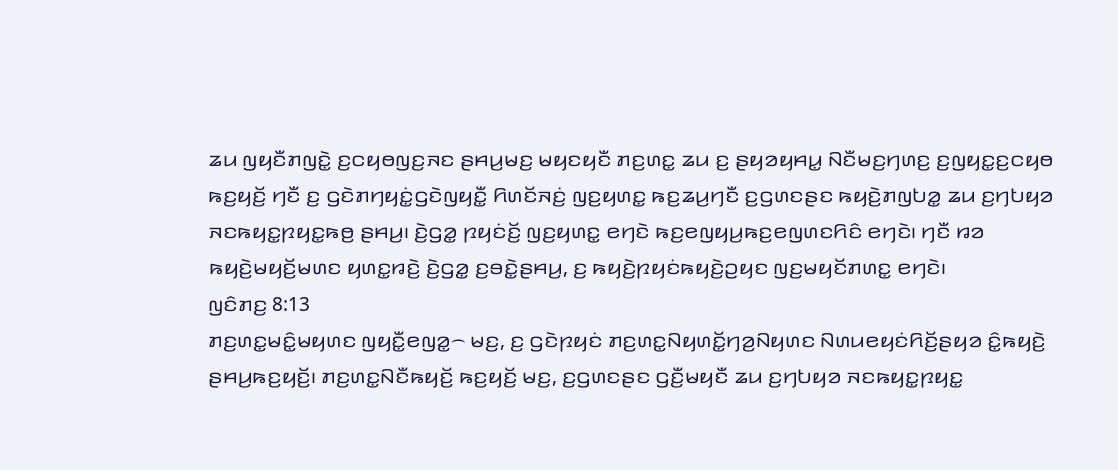ꤘꤣ ꤜꤟꤢꤪꤊꤜꤢꤧ꤭ ꤢ꤬ꤍꤟꤥꤜꤢ꤬ꤏꤢ ꤔꤌꤣ꤬ꤗꤢ꤬ ꤗꤟꤢꤟꤢꤪ ꤊꤢ꤬ꤛꤢ꤭ ꤘꤣ ꤢ꤬ ꤔꤟꤤꤟꤌꤣ꤭ ꤡꤢꤪꤗꤢ꤬ꤚꤛꤢ꤬ ꤢ꤬ꤜꤟꤢ꤭ꤢ꤬ꤍꤟꤥ ꤒꤢ꤬ꤟꤢꤩ꤬ ꤚꤢꤪ ꤢ꤬ ꤞꤢꤧꤊꤚꤟꤢꤦ꤭ꤞꤢꤧꤜꤟꤢꤪ꤭ ꤖꤛꤢꤩꤏꤢꤦ꤬ ꤜꤢ꤬ꤟꤛꤢ꤭ ꤒꤢ꤬ꤘꤣ꤬ꤚꤢꤪ ꤢ꤬ꤞꤛꤢꤔꤢ ꤒꤟꤢꤧ꤬ꤊꤜꤝꤤ꤭ ꤘꤣ ꤢ꤬ꤚꤝꤟꤤ ꤏꤢꤒꤟꤢ꤭ꤐꤟꤢ꤭ꤒꤥ꤬ ꤔꤌꤣ꤬꤯ ꤢꤧ꤬ꤞꤤ꤭ ꤐꤟꤢꤦꤢꤩ꤬ ꤜꤢ꤬ꤟꤛꤢ꤭ ꤕꤚꤢꤧ ꤒꤢ꤬ꤕꤜꤟꤣ꤬ꤒꤢ꤬ꤕꤜꤛꤢꤖꤢꤨ ꤕꤚꤢꤧ꤯ ꤚꤢꤪ ꤙꤤ ꤒꤟꤢꤧ꤬ꤗꤟꤢꤩ꤬ꤗꤛꤢ ꤟꤛꤢ꤭ꤙꤢꤧ꤬ ꤢꤧ꤬ꤞꤤ꤭ ꤢ꤬ꤋꤢꤧ꤭ꤔꤌꤣ꤬, ꤢ꤬ ꤒꤟꤢꤧ꤬ꤐꤟꤢꤦꤒꤟꤢꤧ꤬ꤑꤟꤢ ꤜꤢ꤬ꤗꤟꤢꤩꤊꤛꤢ꤭ ꤕꤚꤢꤧ꤯
ꤜꤢꤨꤊꤢ꤬ 8:13
ꤊꤢ꤬ꤛꤢ꤭ꤗꤢꤨ꤭ꤗꤟꤛꤢ ꤜꤟꤢꤪ꤭ꤕꤜꤤ꤭꤮ ꤗꤢ꤬, ꤢ꤬ ꤞꤢꤧꤐꤟꤢꤦ ꤊꤢ꤬ꤛꤢ꤭ꤡꤟꤛꤢꤩ꤭ꤚꤤ꤬ꤡꤟꤛꤢ ꤡꤛꤣꤕꤟꤢꤦꤖꤢꤩ꤬ꤔꤟꤤ ꤢꤨ꤭ꤒꤟꤢꤧ꤬ ꤔꤌꤣ꤬ꤒꤢ꤬ꤟꤢꤩ꤬꤯ ꤊꤢ꤬ꤛꤢ꤭ꤡꤢꤪꤒꤟꤢꤩ꤬ ꤒꤢ꤬ꤟꤢꤩ꤬ ꤗꤢ꤬, ꤢ꤬ꤞꤛꤢꤔꤢ ꤞꤢꤪ꤬ꤗꤟꤢꤪ ꤘꤣ ꤢ꤬ꤚꤝꤟꤤ ꤏꤢꤒꤟꤢ꤭ꤐꤟꤢ꤭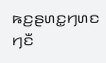ꤒꤢ꤬ꤔꤛꤢ꤭ꤚꤛꤢ ꤚꤢꤪ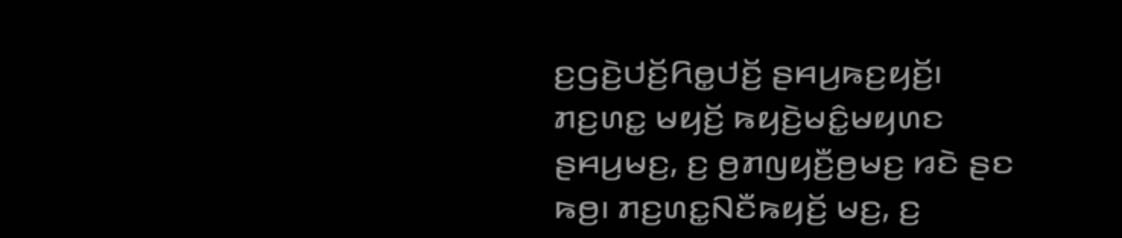ꤢ꤬ꤞꤢꤧ꤬ꤓꤢꤩ꤬ꤖꤥ꤭ꤓꤢꤩ꤬ ꤔꤌꤣ꤬ꤒꤢ꤬ꤟꤢꤩ꤬꤯
ꤊꤢ꤬ꤛꤢ꤭ ꤗꤟꤢꤩ꤬ ꤒꤟꤢꤧ꤬ꤗꤢꤨ꤭ꤗꤟꤛꤢ ꤔꤌꤣ꤬ꤗꤢ꤬, ꤢ꤬ ꤥ꤬ꤊꤜꤟꤢꤪ꤬ꤥ꤬ꤗꤢ꤬ ꤙꤢꤧ ꤔꤢ ꤒꤥ꤬꤯ ꤊꤢ꤬ꤛꤢ꤭ꤡꤢꤪꤒꤟꤢꤩ꤬ ꤗꤢ꤬, ꤢ꤬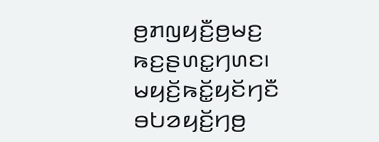ꤥ꤬ꤊꤜꤟꤢꤪ꤬ꤥ꤬ꤗꤢ꤬ ꤒꤢ꤬ꤔꤛꤢ꤭ꤚꤛꤢ꤯
ꤗꤟꤢꤩ꤬ꤒꤢꤩ꤭ꤟꤢꤩꤚꤢꤪ ꤋꤝꤤꤟꤢꤩ꤬ꤚꤥ꤬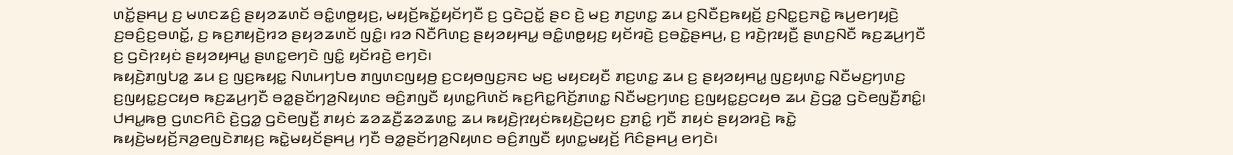ꤛꤢꤩ꤭ꤔꤌꤣ꤬ ꤢ꤬ ꤗꤛꤢꤘꤢꤨ꤬ ꤔꤟꤤꤘꤛꤢꤩ ꤋꤢꤨ꤭ꤛꤥ꤭ꤟꤢ꤬, ꤗꤟꤢꤩ꤬ꤒꤢꤩ꤭ꤟꤢꤩꤚꤢꤪ ꤢ꤬ ꤞꤢꤧꤑꤢꤩ꤭ ꤔꤢ ꤢꤧ꤬ ꤗꤢ꤬ ꤊꤢ꤬ꤛꤢ꤭ ꤘꤣ ꤢ꤬ꤡꤢꤪꤢ꤬ꤒꤟꤢꤩ꤬ ꤢ꤬ꤡꤢ꤭ꤢ꤬ꤏꤢꤧ꤭ ꤒꤣ꤬ꤕꤚꤟꤢꤧ꤬ ꤢ꤬ꤋꤢꤨ꤬ꤢ꤬ꤋꤛꤢꤩ꤭, ꤢ꤬ ꤒꤢ꤬ꤊꤟꤢꤧ꤬ꤙꤤ ꤔꤟꤤꤘꤛꤢꤩ ꤜꤢꤨ꤭꤯ ꤙꤤ ꤡꤢꤪꤖꤛꤢ꤬ ꤔꤟꤤꤟꤌꤣ꤭ ꤋꤢꤨ꤭ꤛꤥ꤭ꤟꤢ꤬ ꤟꤢꤩꤙꤢꤧ꤬ ꤢ꤬ꤋꤢꤧ꤭ꤔꤌꤣ꤬, ꤢ꤬ ꤙꤢꤧ꤬ꤐꤟꤢꤪ꤬ ꤔꤛꤢ꤬ꤡꤢꤪ ꤒꤢ꤬ꤘꤣ꤬ꤚꤢꤪ ꤢ꤬ ꤞꤢꤧꤐꤟꤢꤦ ꤔꤟꤤꤟꤌꤣ꤭ ꤔꤛꤢ꤭ꤕꤚꤢꤧ ꤜꤢꤨ꤭ ꤟꤢꤩꤙꤢꤧ꤬ ꤕꤚꤢꤧ꤯
ꤒꤟꤢꤧ꤬ꤊꤜꤝꤤ꤭ ꤘꤣ ꤢ꤬ ꤜꤢ꤬ꤒꤟꤢ꤭ ꤡꤛꤣꤚꤝꤥ ꤊꤜꤛꤢꤜꤟꤥ꤬ ꤢ꤬ꤍꤟꤥꤜꤢ꤬ꤏꤢ ꤗꤢ꤬ ꤗꤟꤢꤟꤢꤪ ꤊꤢ꤬ꤛꤢ꤭ ꤘꤣ ꤢ꤬ ꤔꤟꤤꤟꤌꤣ꤭ ꤜꤢ꤬ꤟꤛꤢ꤭ ꤡꤢꤪꤗꤢ꤬ꤚꤛꤢ꤬ ꤢ꤬ꤜꤟꤢ꤭ꤢ꤬ꤍꤟꤥ ꤒꤢ꤬ꤘꤣ꤬ꤚꤢꤪ ꤋꤤ꤭ꤔꤢꤩꤚꤤ꤬ꤡꤟꤛꤢ ꤋꤢꤨ꤬ꤊꤜꤢꤪ ꤟꤛꤢ꤭ꤖꤛꤢꤩ ꤒꤢ꤬ꤖꤢ꤭ꤖꤢꤩ꤬ꤊꤛꤢ꤭ ꤡꤢꤪꤗꤢ꤬ꤚꤛꤢ꤬ ꤢ꤬ꤜꤟꤢ꤭ꤢ꤬ꤍꤟꤥ ꤘꤣ ꤢꤧ꤬ꤞꤤ꤭ ꤞꤢꤧꤕꤜꤢꤪ꤬ꤊꤢꤨ꤭꤯ ꤓꤌꤣ꤭ꤒꤥ꤬ ꤞꤛꤢꤖꤢꤨ ꤢꤧ꤬ꤞꤤ꤭ ꤞꤢꤧꤕꤜꤢꤪ꤬ ꤊꤟꤢꤦ ꤘꤤꤘꤢꤪ꤬ꤘꤤꤘꤛꤢ꤭ ꤘꤣ ꤒꤟꤢꤧ꤬ꤐꤟꤢꤦꤒꤟꤢꤧ꤬ꤑꤟꤢ ꤢ꤬ꤊꤢꤨ꤭ ꤚꤢꤪ ꤊꤟꤢꤦ ꤔꤟꤤꤙꤢꤧ꤬ ꤒꤢꤧ꤭ ꤒꤟꤢꤧ꤬ꤗꤟꤢꤩ꤬ꤏꤤ꤬ꤕꤜꤢꤧꤊꤟꤢ꤬ ꤒꤢꤧ꤭ꤗꤟꤢꤩꤔꤌꤣ꤬ ꤚꤢꤪ ꤋꤤ꤭ꤔꤢꤩꤚꤤ꤬ꤡꤟꤛꤢ ꤋꤢꤨ꤬ꤊꤜꤢꤪ ꤟꤛꤢ꤭ꤗꤟꤢꤩ꤬ ꤖꤢꤨꤔꤌꤣ꤬ ꤕꤚꤢꤧ꤯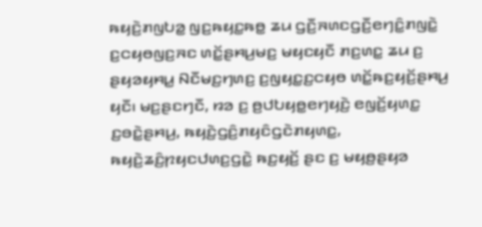ꤒꤟꤢꤧ꤬ꤊꤜꤝꤤ꤭ ꤜꤢ꤬ꤒꤟꤢ꤭ꤒꤥ꤭ ꤘꤣ ꤞꤢꤪ꤬ꤏꤛꤢꤞꤢꤪ꤬ꤕꤚꤢꤨ꤭ꤊꤜꤢꤧ꤭ ꤢ꤬ꤍꤟꤥꤜꤢ꤬ꤏꤢ ꤛꤢꤩ꤭ꤔꤌꤣ꤬ꤗꤢ꤬ ꤗꤟꤢꤟꤢꤪ ꤊꤢ꤬ꤛꤢ꤭ ꤘꤣ ꤢ꤬ ꤔꤟꤤꤟꤌꤣ꤭ ꤡꤢꤪꤗꤢ꤬ꤚꤛꤢ꤬ ꤢ꤬ꤜꤟꤢ꤭ꤢ꤬ꤍꤟꤥ ꤛꤢꤩ꤭ꤒꤢ꤬ꤟꤢꤩ꤬ꤔꤌꤣ꤬ ꤟꤢꤪ꤯ ꤗꤢ꤬ꤔꤢꤚꤢꤪ, ꤙꤤ ꤢ꤬ ꤥ꤬ꤓꤝꤟꤥ꤭ꤕꤚꤟꤢꤧ꤬ ꤕꤜꤢꤩ꤬ꤟꤛꤢ꤭ ꤢ꤬ꤋꤢꤧ꤭ꤔꤌꤣ꤬, ꤒꤟꤢꤧ꤬ꤞꤢꤨ꤬ꤊꤟꤢꤨꤞꤢꤧꤊꤟꤛꤢ꤭, ꤒꤟꤢꤧ꤬ꤘꤢꤨ꤬ꤐꤟꤢꤓꤛꤢ꤬ꤞꤢꤧ꤭ ꤒꤢ꤬ꤟꤢꤩ꤬ ꤔꤢ ꤢ꤬ ꤗꤟꤥ꤬ꤔꤟꤤ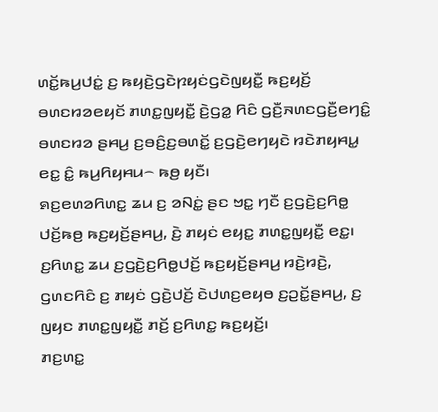ꤛꤢꤩ꤭ꤒꤣ꤬ꤓꤢꤦ꤭ ꤢ꤬ ꤒꤟꤢꤧ꤬ꤞꤢꤧꤐꤟꤢꤦꤞꤢꤧꤜꤟꤢꤪ꤭ ꤒꤢ꤬ꤟꤢꤩ꤬ ꤋꤛꤢꤙꤤꤕꤟꤢꤩ ꤊꤛꤢ꤭ꤜꤟꤢꤪ꤭ ꤢꤧ꤬ꤞꤤ꤭ ꤖꤢꤨ ꤞꤢꤪ꤬ꤏꤛꤢꤞꤢꤪ꤬ꤕꤚꤢꤨ꤭ ꤋꤛꤢꤙꤤ ꤔꤌꤣ꤬ ꤢ꤬ꤋꤢꤨ꤬ꤢ꤬ꤋꤛꤢꤩ꤭ ꤢ꤬ꤞꤢꤧ꤬ꤕꤚꤟꤢꤧ ꤙꤢꤧꤊꤟꤌꤣ꤭ ꤕꤢ꤭ ꤢꤨ꤭ ꤒꤣ꤬ꤖꤟꤌꤣ꤮ ꤒꤥ꤬ ꤟꤢꤪ꤯
ꤎꤢ꤬ꤕꤛꤤꤖꤛꤢ꤭ ꤘꤣ ꤢ꤬ ꤤꤡꤢꤦ꤭ ꤔꤢ ꤠꤢ꤭ ꤚꤢꤪ ꤢ꤬ꤞꤢꤧ꤬ꤢ꤬ꤖꤥ꤭ ꤓꤢꤩ꤬ꤒꤥ꤬ ꤒꤢ꤬ꤟꤢꤩ꤬ꤔꤌꤣ꤬, ꤢꤧ꤬ ꤊꤟꤢꤦ ꤕꤟꤢ꤭ ꤊꤛꤢ꤭ꤜꤟꤢꤪ꤭ ꤕꤢ꤭꤯ ꤢ꤬ꤖꤛꤢ꤭ ꤘꤣ ꤢ꤬ꤞꤢꤧ꤬ꤢ꤬ꤖꤥ꤭ꤓꤢꤩ꤬ ꤒꤢ꤬ꤟꤢꤩ꤬ꤔꤌꤣ꤬ ꤙꤢꤧ꤬ꤙꤢꤧ꤬, ꤞꤛꤢꤖꤢꤨ ꤢ꤬ ꤊꤟꤢꤦ ꤞꤢꤧ꤬ꤓꤢꤩ꤬ ꤢꤧꤓꤛꤢ꤬ꤕꤟꤥ ꤢ꤬ꤑꤢꤩ꤭ꤔꤌꤣ꤬, ꤢ꤬ ꤜꤟꤢ ꤊꤛꤢ꤭ꤜꤟꤢꤪ꤭ ꤊꤢꤩ꤬ ꤢ꤬ꤖꤛꤢ꤭ ꤒꤢ꤬ꤟꤢꤩ꤬꤯
ꤊꤢ꤬ꤛꤢ꤭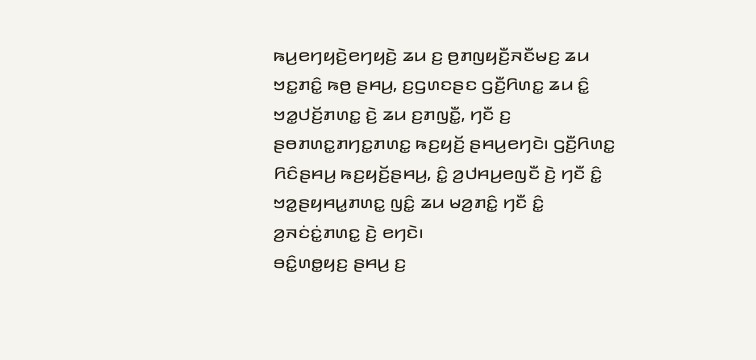ꤒꤣ꤬ꤕꤚꤟꤢꤧ꤬ꤕꤚꤟꤢꤧ꤬ ꤘꤣ ꤢ꤬ ꤥ꤬ꤊꤜꤟꤢꤪ꤬ꤏꤢꤪꤗꤢ꤬ ꤘꤣ ꤠꤢ꤭ꤊꤢꤨ꤭ ꤒꤥ꤬ ꤔꤌꤣ꤬, ꤢ꤬ꤞꤛꤢꤔꤢ ꤞꤢꤪ꤬ꤖꤛꤢ꤭ ꤘꤣ ꤢꤨ꤭ ꤠꤤ꤭ꤓꤢꤩ꤬ꤊꤛꤢ꤭ ꤢꤧ꤬ ꤘꤣ ꤢ꤬ꤊꤜꤢꤪ꤭, ꤚꤢꤪ ꤢ꤬ ꤔꤥꤊꤛꤢ꤭ꤊꤚꤢ꤭ꤊꤛꤢ꤭ ꤒꤢ꤬ꤟꤢꤩ꤬ ꤔꤌꤣ꤬ꤕꤚꤢꤧ꤯ ꤞꤢꤪ꤬ꤖꤛꤢ꤭ ꤖꤢꤨꤔꤌꤣ꤬ ꤒꤢ꤬ꤟꤢꤩ꤬ꤔꤌꤣ꤬, ꤢꤨ꤭ ꤤ꤬ꤓꤌꤣ꤬ꤕꤜꤢꤪ ꤢꤧ꤬ ꤚꤢꤪ ꤢꤨ꤭ ꤠꤤ꤭ꤔꤟꤌꤣ꤭ꤊꤛꤢ꤭ ꤜꤢꤨ꤭ ꤘꤣ ꤗꤤ꤬ꤊꤢꤨ꤭ ꤚꤢꤪ ꤢꤨ꤭ ꤤ꤬ꤏꤢꤦꤢꤦ꤭ꤊꤛꤢ꤭ ꤢꤧ꤬ ꤕꤚꤢꤧ꤯
ꤋꤢꤨ꤭ꤛꤥ꤭ꤟꤢ꤬ ꤔꤌꤣ꤬ ꤢ꤬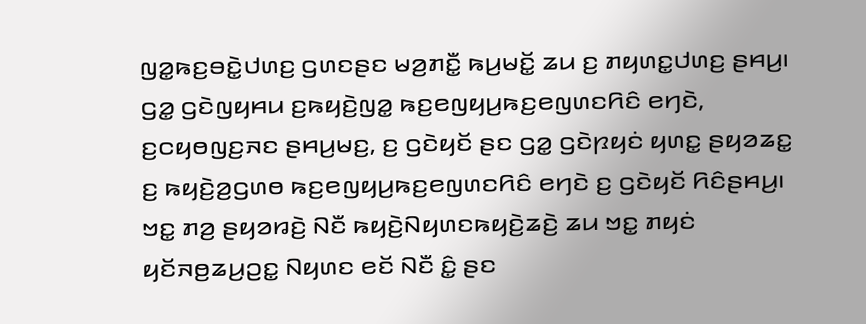ꤜꤤ꤭ꤒꤢ꤬ꤋꤢꤧ꤭ꤓꤛꤢ꤬ ꤞꤛꤢꤔꤢ ꤗꤤ꤬ꤊꤢꤪ꤭ ꤒꤣ꤬ꤗꤢꤩ꤭ ꤘꤣ ꤢ꤬ ꤊꤟꤛꤢ꤭ꤓꤛꤢ꤬ ꤔꤌꤣ꤬꤯ ꤞꤤ꤭ ꤞꤢꤧꤜꤟꤌꤣ ꤢ꤬ꤒꤟꤢꤧ꤬ꤜꤤ꤭ ꤒꤢ꤬ꤕꤜꤟꤣ꤬ꤒꤢ꤬ꤕꤜꤛꤢꤖꤢꤨ ꤕꤚꤢꤧ, ꤢ꤬ꤍꤟꤥꤜꤢ꤬ꤏꤢ ꤔꤌꤣ꤬ꤗꤢ꤬, ꤢ꤬ ꤞꤢꤧꤟꤢꤩ ꤔꤢ ꤞꤤ꤭ ꤞꤢꤧꤐꤟꤢꤦ ꤟꤛꤢ꤭ ꤔꤟꤤꤘꤢ꤭ ꤢ꤬ ꤒꤟꤢꤧ꤬ꤤ꤬ꤞꤛꤥ ꤒꤢ꤬ꤕꤜꤟꤣ꤬ꤒꤢ꤬ꤕꤜꤛꤢꤖꤢꤨ ꤕꤚꤢꤧ ꤢ꤬ ꤞꤢꤧꤟꤢꤩ ꤖꤢꤨꤔꤌꤣ꤬꤯
ꤠꤢ꤭ ꤊꤤ꤬ ꤔꤟꤤꤙꤢꤧ꤬ ꤡꤢꤪ ꤒꤟꤢꤧ꤬ꤡꤟꤛꤢꤒꤟꤢꤧ꤬ꤘꤢꤧ꤬ ꤘꤣ ꤠꤢ꤭ ꤊꤟꤢꤦ ꤟꤢꤩꤏꤥ꤬ꤘꤣ꤬ꤑꤢ꤭ ꤡꤟꤛꤢ ꤕꤢꤩ ꤡꤢꤪ ꤢꤨ꤭ ꤔꤢ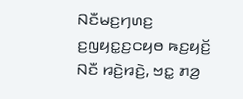ꤡꤢꤪꤗꤢ꤬ꤚꤛꤢ꤬ ꤢ꤬ꤜꤟꤢ꤭ꤢ꤬ꤍꤟꤥ ꤒꤢ꤬ꤟꤢꤩ꤬ ꤡꤢꤪ ꤙꤢꤧ꤬ꤙꤢꤧ꤬, ꤠꤢ꤭ ꤊꤤ꤬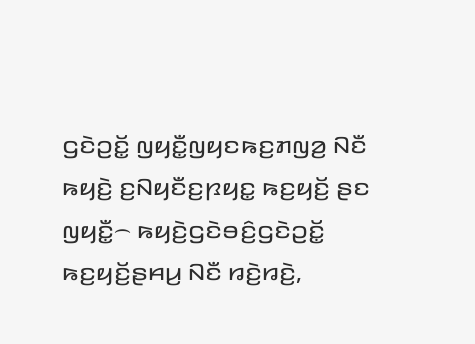ꤞꤢꤧꤑꤢꤩ꤭ ꤜꤟꤢꤪ꤭ꤜꤟꤢꤒꤢ꤬ꤊꤜꤤ꤬ ꤡꤢꤪ ꤒꤟꤢꤧ꤬ ꤢ꤬ꤡꤟꤢꤪꤢ꤬ꤐꤟꤢ꤭ ꤒꤢ꤬ꤟꤢꤩ꤬ ꤔꤢ ꤜꤟꤢꤪ꤭꤮ ꤒꤟꤢꤧ꤬ꤞꤢꤧꤋꤢꤨ꤬ꤞꤢꤧꤑꤢꤩ꤭ ꤒꤢ꤬ꤟꤢꤩ꤬ꤔꤌꤣ꤬ ꤡꤢꤪ ꤙꤢꤧ꤬ꤙꤢꤧ꤬,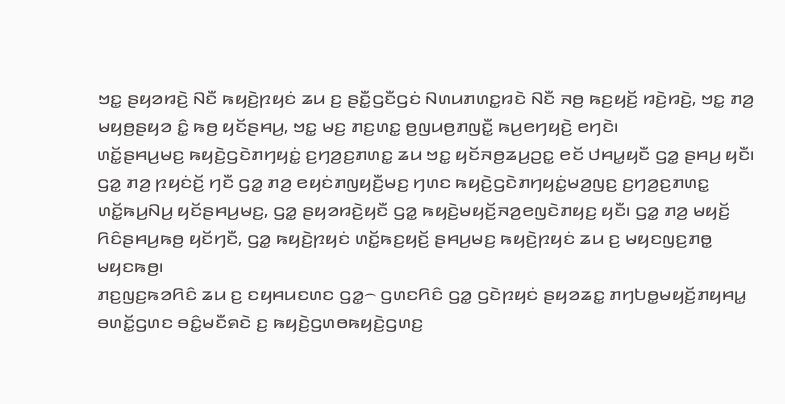ꤠꤢ꤭ ꤔꤟꤤꤙꤢꤧ꤬ ꤡꤢꤪ ꤒꤟꤢꤧ꤬ꤐꤟꤢꤦ ꤘꤣ ꤢ꤬ ꤔꤢꤪ꤭ꤞꤢꤪꤞꤢꤦ ꤡꤛꤣꤊꤛꤢ꤭ꤙꤢꤧ ꤡꤢꤪ ꤏꤥ꤬ ꤒꤢ꤬ꤟꤢꤩ꤬ ꤙꤢꤧ꤬ꤙꤢꤧ꤬, ꤠꤢ꤭ ꤊꤤ꤬ ꤗꤟꤥ꤬ꤔꤟꤤ ꤢꤨ꤭ ꤒꤥ꤬ ꤟꤢꤩꤔꤌꤣ꤬, ꤠꤢ꤭ ꤗꤢ꤬ ꤊꤢ꤬ꤛꤢ꤭ ꤥ꤬ꤜꤣꤥ꤬ꤊꤜꤢꤪ꤭ ꤒꤣ꤬ꤕꤚꤟꤢꤧ꤬ ꤕꤚꤢꤧ꤯
ꤛꤢꤩ꤭ꤔꤌꤣ꤬ꤗꤢ꤬ ꤒꤟꤢꤧ꤬ꤞꤢꤧꤊꤚꤟꤢꤦ꤭ ꤢ꤬ꤚꤤ꤬ꤢ꤬ꤊꤛꤢ꤭ ꤘꤣ ꤠꤢ꤭ ꤟꤢꤩꤏꤥ꤬ꤘꤣ꤬ꤑꤢ꤭ ꤕꤢꤩ ꤓꤌꤣ꤭ꤟꤢꤪ ꤞꤤ꤭ ꤔꤌꤣ꤬ ꤟꤢꤪ꤯ ꤞꤤ꤭ ꤊꤤ꤬ ꤐꤟꤢꤦꤢꤩ꤬ ꤚꤢꤪ ꤞꤤ꤭ ꤊꤤ꤬ ꤕꤟꤢꤦꤊꤜꤟꤢꤪ꤬ꤗꤢ꤬ ꤚꤛꤢ ꤒꤟꤢꤧ꤬ꤞꤢꤧꤊꤚꤟꤢꤦ꤭ꤗꤤ꤬ꤜꤢ꤬ ꤢ꤬ꤚꤤ꤬ꤢ꤬ꤊꤛꤢ꤭ ꤛꤢꤩ꤭ꤒꤣ꤬ꤡꤣ꤬ ꤟꤢꤩꤔꤌꤣ꤬ꤗꤢ꤬, ꤞꤤ꤭ ꤔꤟꤤꤙꤢꤧ꤬ꤟꤢꤪ ꤞꤤ꤭ ꤒꤟꤢꤧ꤬ꤗꤟꤢꤩ꤬ꤏꤤ꤬ꤕꤜꤢꤧꤊꤟꤢ꤬ ꤟꤢꤪ꤯ ꤞꤤ꤭ ꤊꤤ꤬ ꤗꤟꤢꤩ꤬ ꤖꤢꤨꤔꤌꤣ꤬ꤒꤥ꤬ ꤟꤢꤩꤚꤢꤪ, ꤞꤤ꤭ ꤒꤟꤢꤧ꤬ꤐꤟꤢꤦ ꤛꤢꤩ꤭ꤒꤢ꤬ꤟꤢꤩ꤬ ꤔꤌꤣ꤬ꤗꤢ꤬ ꤒꤟꤢꤧ꤬ꤐꤟꤢꤦ ꤘꤣ ꤢ꤬ ꤗꤟꤢꤜꤢ꤬ꤊꤥ꤭ ꤗꤟꤢꤒꤥ꤬꤯
ꤊꤢ꤬ꤜꤢ꤬ꤒꤤꤖꤢꤨ ꤘꤣ ꤢ꤬ ꤢꤟꤌꤣꤢꤛꤢ ꤞꤤ꤭꤮ ꤞꤛꤢꤖꤢꤨ ꤞꤤ꤭ ꤞꤢꤧꤐꤟꤢꤦ ꤔꤟꤤꤘꤢ꤭ ꤊꤚꤝꤥ꤭ꤗꤟꤢꤩ꤬ꤊꤟꤌꤣ꤭ ꤋꤛꤢꤩ꤭ꤞꤛꤢ ꤋꤢꤨ꤭ꤗꤢꤪꤎꤢꤧ ꤢ꤬ ꤒꤟꤢꤧ꤬ꤞꤛꤥꤒꤟꤢꤧ꤬ꤞꤛꤢ꤬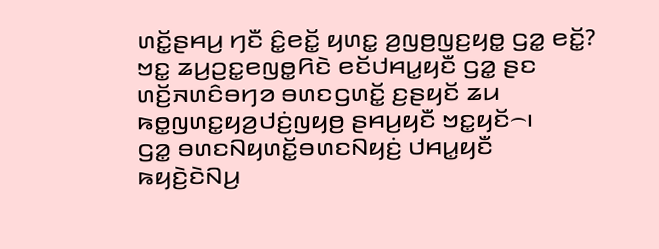ꤛꤢꤩ꤭ꤔꤌꤣ꤬ ꤚꤢꤪ ꤢꤨ꤭ꤕꤢꤩ꤭ ꤟꤛꤢ꤭ ꤤ꤬ꤜꤥ꤬ꤜꤢ꤬ꤟꤥ꤭ ꤞꤤ꤭ ꤕꤢꤩ꤭? ꤠꤢ꤭ ꤘꤣ꤬ꤑꤢ꤭ꤕꤜꤥ꤭ꤖꤢꤧ ꤕꤢꤩꤓꤌꤣ꤭ꤟꤢꤪ ꤞꤤ꤭ ꤔꤢ ꤛꤢꤩ꤬ꤏꤛꤢꤨꤋꤚꤤ ꤋꤛꤢꤞꤛꤢꤩ꤭ ꤢ꤬ꤔꤟꤢꤩ ꤘꤣ ꤒꤥ꤭ꤜꤛꤢ꤭ꤟꤤ꤬ꤓꤢꤦ꤬ꤜꤟꤥ꤬ ꤔꤌꤣ꤬ꤟꤢꤪ ꤠꤢ꤭ꤟꤢꤩ꤮꤯
ꤞꤤ꤭ ꤋꤛꤢꤡꤟꤛꤢꤩ꤭ꤋꤛꤢꤡꤟꤢꤦ꤬ ꤓꤌꤣ꤭ꤟꤢꤪ ꤒꤟꤢꤧ꤬ꤢꤧꤡꤣ꤬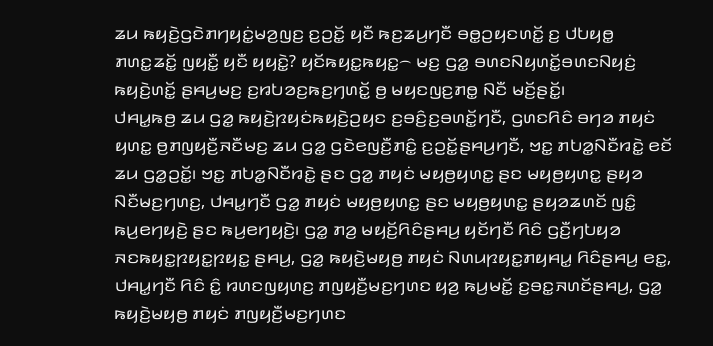ꤘꤣ ꤒꤟꤢꤧ꤬ꤞꤢꤧꤊꤚꤟꤢꤦ꤭ꤗꤤ꤬ꤜꤢ꤬ ꤢ꤬ꤑꤢꤩ꤭ ꤟꤢꤪ ꤒꤢ꤬ꤘꤣ꤬ꤚꤢꤪ ꤋꤥ꤭ꤑꤟꤢꤛꤢꤩ꤭ ꤢ꤬ ꤓꤝꤟꤥ꤭ ꤊꤛꤢ꤭ꤘꤢꤩ꤭ ꤜꤟꤢꤪ꤭ ꤟꤢꤪ ꤟꤟꤢꤧ꤭? ꤟꤢꤩꤒꤟꤢ꤭ꤒꤟꤢ꤭꤮ ꤗꤢ꤬ ꤞꤤ꤭ ꤋꤛꤢꤡꤟꤛꤢꤩ꤭ꤋꤛꤢꤡꤟꤢꤦ꤬ ꤒꤟꤢꤧ꤬ꤛꤢꤩ꤭ ꤔꤌꤣ꤬ꤗꤢ꤬ ꤢ꤬ꤙꤝꤤꤢ꤬ꤒꤢ꤬ꤚꤛꤢꤩ꤭ ꤥ꤬ ꤗꤟꤢꤜꤢ꤬ꤊꤥ꤭ ꤡꤢꤪ ꤗꤢꤩ꤬ꤔꤢꤩ꤭꤯
ꤓꤌꤣ꤭ꤒꤥ꤬ ꤘꤣ ꤞꤤ꤭ ꤒꤟꤢꤧ꤬ꤐꤟꤢꤦꤒꤟꤢꤧ꤬ꤑꤟꤢ ꤢ꤬ꤋꤢꤨ꤬ꤢ꤬ꤋꤛꤢꤩ꤭ꤚꤢꤪ, ꤞꤛꤢꤖꤢꤨ ꤋꤚꤤ ꤊꤟꤢꤦ ꤟꤛꤢ꤭ ꤥ꤬ꤊꤜꤟꤢꤪ꤬ꤏꤢꤪꤗꤢ꤬ ꤘꤣ ꤞꤤ꤭ ꤞꤢꤧꤕꤜꤢꤪ꤬ꤊꤢꤨ꤭ ꤢ꤬ꤑꤢꤩ꤭ꤔꤌꤣ꤬ꤚꤢꤪ, ꤠꤢ꤭ ꤊꤝꤤ꤭ꤡꤢꤪꤙꤢꤧ꤭ ꤕꤢꤩ ꤘꤣ ꤞꤤ꤭ꤑꤢꤩ꤭꤯ ꤠꤢ꤭ ꤊꤝꤤ꤭ꤡꤢꤪꤙꤢꤧ꤭ ꤔꤢ ꤞꤤ꤭ ꤊꤟꤢꤦ ꤗꤟꤥ꤬ꤟꤛꤢ꤭ ꤔꤢ ꤗꤟꤥ꤬ꤟꤛꤢ꤭ ꤔꤟꤤ ꤡꤢꤪꤗꤢ꤬ꤚꤛꤢ꤬, ꤓꤌꤣ꤭ꤚꤢꤪ ꤞꤤ꤭ ꤊꤟꤢꤦ ꤗꤟꤥ꤬ꤟꤛꤢ꤭ ꤔꤢ ꤗꤟꤥ꤬ꤟꤛꤢ꤭ ꤔꤟꤤꤘꤛꤢꤩ ꤜꤢꤨ꤭ ꤒꤣ꤬ꤕꤚꤟꤢꤧ꤬ ꤔꤢ ꤒꤣ꤬ꤕꤚꤟꤢꤧ꤬꤯ ꤞꤤ꤭ ꤊꤤ꤬ ꤗꤟꤢꤩ꤬ꤖꤢꤨꤔꤌꤣ꤬ ꤟꤢꤩꤚꤢꤪ ꤖꤢꤨ ꤞꤢꤪ꤬ꤚꤝꤟꤤ ꤏꤢꤒꤟꤢ꤭ꤐꤟꤢ꤭ꤐꤟꤢ꤭ ꤔꤌꤣ꤬, ꤞꤤ꤭ ꤒꤟꤢꤧ꤬ꤗꤟꤥ꤬ ꤊꤟꤢꤦ ꤡꤛꤣꤐꤟꤢ꤭ꤊꤟꤌꤣ꤭ ꤖꤢꤨꤔꤌꤣ꤬ ꤕꤢ꤭, ꤓꤌꤣ꤭ꤚꤢꤪ ꤖꤢꤨ ꤢꤨ꤭ ꤙꤛꤢꤜꤟꤛꤢ꤬ ꤊꤜꤟꤢꤪ꤬ꤗꤢ꤬ꤚꤛꤢ ꤟꤤ꤬ ꤒꤣ꤬ꤗꤢꤩ꤭ ꤢ꤬ꤋꤢ꤭ꤏꤛꤢꤩꤔꤌꤣ꤬, ꤞꤤ꤭ ꤒꤟꤢꤧ꤬ꤗꤟꤥ꤬ ꤊꤟꤢꤦ ꤊꤜꤟꤢꤪ꤬ꤗꤢ꤬ꤚꤛꤢ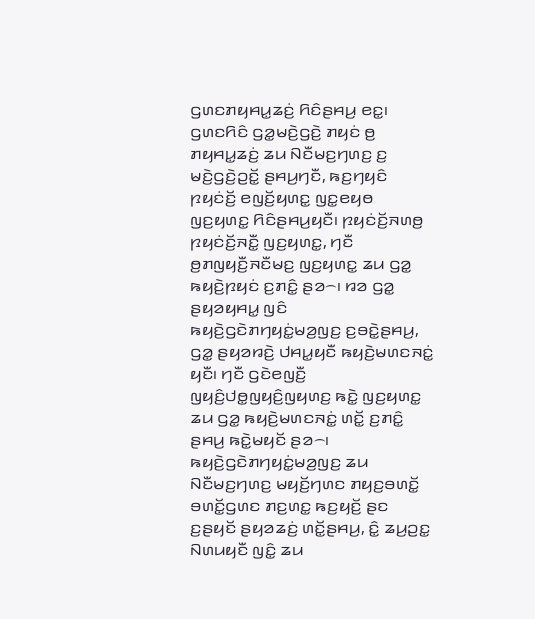ꤞꤛꤢꤊꤟꤌꤣ꤭ꤘꤢꤦ꤬ ꤖꤢꤨꤔꤌꤣ꤬ ꤕꤢ꤭꤯
ꤞꤛꤢꤖꤢꤨ ꤞꤤ꤭ꤗꤢꤧ꤬ꤞꤢꤧ꤬ ꤊꤟꤢꤦ ꤥ꤬ ꤊꤟꤌꤣ꤭ꤘꤢꤦ꤬ ꤘꤣ ꤡꤢꤪꤗꤢ꤬ꤚꤛꤢ꤬ ꤢ꤬ ꤗꤢꤧ꤬ꤞꤢꤧ꤬ꤑꤢꤩ꤭ ꤔꤌꤣ꤬ꤚꤢꤪ, ꤒꤢ꤬ꤚꤟꤢꤨ ꤐꤟꤢꤦꤢꤩ꤬ ꤕꤜꤢꤩ꤬ꤟꤛꤢ꤭ ꤜꤢ꤭ꤕꤟꤥ ꤜꤢ꤬ꤟꤛꤢ꤭ ꤖꤢꤨꤔꤌꤣ꤬ꤟꤢꤪ꤯ ꤐꤟꤢꤦꤢꤩ꤬ꤏꤛꤥ꤬ ꤐꤟꤢꤦꤢꤩ꤬ꤏꤢꤪ꤭ ꤜꤢ꤬ꤟꤛꤢ꤭, ꤚꤢꤪ ꤥ꤬ꤊꤜꤟꤢꤪ꤬ꤏꤢꤪꤗꤢ꤬ ꤜꤢ꤬ꤟꤛꤢ꤭ ꤘꤣ ꤞꤤ꤭ ꤒꤟꤢꤧ꤬ꤐꤟꤢꤦ ꤢ꤬ꤊꤢꤨ꤭ ꤔꤤ꤮꤯ ꤙꤤ ꤞꤤ꤭ ꤔꤟꤤꤟꤌꤣ꤭ ꤜꤢꤨ ꤒꤟꤢꤧ꤬ꤞꤢꤧꤊꤚꤟꤢꤦ꤭ꤗꤤ꤬ꤜꤢ꤬ ꤢ꤬ꤋꤢꤧ꤭ꤔꤌꤣ꤬, ꤞꤤ꤭ ꤔꤟꤤꤙꤢꤧ꤬ ꤓꤌꤣ꤭ꤟꤢꤪ ꤒꤟꤢꤧ꤬ꤗꤛꤢꤏꤢꤦ꤭ ꤟꤢꤪ꤯ ꤚꤢꤪ ꤞꤢꤧꤕꤜꤢꤪ꤬ ꤜꤟꤢꤨ꤬ꤓꤥ꤭ꤜꤟꤢꤨ꤬ꤜꤟꤛꤢ꤬ ꤒꤢꤧ꤭ ꤜꤢ꤬ꤟꤛꤢ꤭ ꤘꤣ ꤞꤤ꤭ ꤒꤟꤢꤧ꤬ꤗꤛꤢꤏꤢꤦ꤭ ꤛꤢꤩ꤭ ꤢ꤬ꤊꤢꤨ꤭ ꤔꤌꤣ꤬ ꤒꤢꤧ꤭ꤗꤟꤢꤩ ꤔꤤ꤮꤯ ꤒꤟꤢꤧ꤬ꤞꤢꤧꤊꤚꤟꤢꤦ꤭ꤗꤤ꤬ꤜꤢ꤬ ꤘꤣ ꤡꤢꤪꤗꤢ꤬ꤚꤛꤢ꤬ ꤗꤟꤢꤩ꤬ꤚꤛꤢ ꤊꤟꤢ꤬ꤋꤛꤢꤩ꤭ ꤋꤛꤢꤩ꤭ꤞꤛꤢ ꤊꤢ꤬ꤛꤢ꤭ ꤒꤢ꤬ꤟꤢꤩ꤬ ꤔꤢ ꤢ꤬ꤔꤟꤢꤩ ꤔꤟꤤꤘꤢꤦ꤬ ꤛꤢꤩ꤭ꤔꤌꤣ꤬, ꤢꤨ꤭ ꤘꤣ꤬ꤑꤢ꤭ ꤡꤛꤣꤟꤢꤪ ꤜꤢꤨ꤭ ꤘꤣ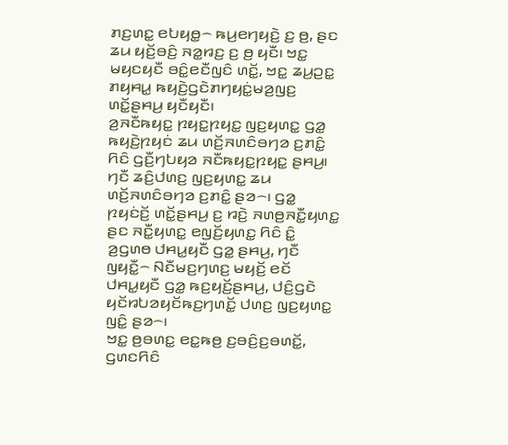ꤊꤢ꤬ꤛꤢ꤭ ꤕꤝꤟꤥ꤭꤮ ꤒꤣ꤬ꤕꤚꤟꤢꤧ꤬ ꤢ꤬ ꤥ꤬, ꤔꤢ ꤘꤣ ꤟꤢꤩ꤬ꤋꤢꤨ꤬ ꤏꤤ꤭ꤙꤢ꤬ ꤢ꤬ ꤥ꤬ ꤟꤢꤪ꤯ ꤠꤢ꤭ ꤗꤟꤢꤟꤢꤪ ꤋꤢꤨ꤭ꤕꤢꤪꤜꤢꤨ ꤛꤢꤩ꤭, ꤠꤢ꤭ ꤘꤣ꤬ꤑꤢ꤭ ꤊꤟꤌꤣ꤭ ꤒꤟꤢꤧ꤬ꤞꤢꤧꤊꤚꤟꤢꤦ꤭ꤗꤤ꤬ꤜꤢ꤬ ꤛꤢꤩ꤭ꤔꤌꤣ꤬ ꤟꤢꤪꤟꤢꤪ꤯
ꤤ꤬ꤏꤢꤪꤒꤟꤢ꤭ ꤐꤟꤢ꤭ꤐꤟꤢ꤭ ꤜꤢ꤬ꤟꤛꤢ꤭ ꤞꤤ꤭ ꤒꤟꤢꤧ꤬ꤐꤟꤢꤦ ꤘꤣ ꤛꤢꤩ꤬ꤏꤛꤢꤨꤋꤚꤤ ꤢ꤬ꤊꤢꤨ꤭ ꤖꤢꤨ ꤞꤢꤪ꤬ꤚꤝꤟꤤ ꤏꤢꤪꤒꤟꤢ꤭ꤐꤟꤢ꤭ ꤔꤌꤣ꤬꤯ ꤚꤢꤪ ꤘꤢꤨ꤬ꤓꤛꤢ꤬ ꤜꤢ꤬ꤟꤛꤢ꤭ ꤘꤣ ꤛꤢꤩ꤬ꤏꤛꤢꤨꤋꤚꤤ ꤢ꤬ꤊꤢꤨ꤭ ꤔꤤ꤮꤯ ꤞꤤ꤭ ꤐꤟꤢꤦꤢꤩ꤬ ꤛꤢꤩ꤭ꤔꤌꤣ꤬ ꤢ꤬ ꤙꤢꤧ꤬ ꤏꤛꤥ꤬ꤏꤢꤪ꤭ꤟꤛꤢ꤭ ꤔꤢ ꤏꤢꤪ꤭ꤟꤛꤢ꤭ ꤕꤜꤢꤩ꤬ꤟꤛꤢ꤭ ꤖꤢꤨ ꤢꤨ꤭ ꤤ꤬ꤞꤛꤥ ꤓꤌꤣ꤭ꤟꤢꤪ ꤞꤤ꤭ ꤔꤌꤣ꤬, ꤚꤢꤪ ꤜꤟꤢꤪ꤭꤮ ꤡꤢꤪꤗꤢ꤬ꤚꤛꤢ꤬ ꤗꤟꤢꤩ꤬ ꤕꤢꤩ ꤓꤌꤣ꤭ꤟꤢꤪ ꤞꤤ꤭ ꤒꤢ꤬ꤟꤢꤩ꤬ꤔꤌꤣ꤬, ꤓꤢꤨ꤬ꤞꤢꤧ ꤟꤢꤩꤙꤝꤤꤟꤢꤩꤒꤢ꤬ꤚꤛꤢꤩ꤭ ꤓꤛꤢ꤬ ꤜꤢ꤬ꤟꤛꤢ꤭ ꤜꤢꤨ꤭ ꤔꤤ꤮꤯
ꤠꤢ꤭ ꤥ꤬ꤋꤛꤢ꤭ ꤕꤢ꤭ꤒꤥ꤬ ꤢ꤬ꤋꤢꤨ꤬ꤢ꤬ꤋꤛꤢꤩ꤭, ꤞꤛꤢꤖꤢꤨ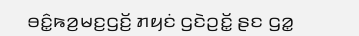ꤋꤢꤨ꤭ꤒꤤ꤬ꤗꤢ꤬ꤞꤢꤩ꤬ ꤊꤟꤢꤦ ꤞꤢꤧꤑꤢꤩ꤭ ꤔꤢ ꤞꤤ꤭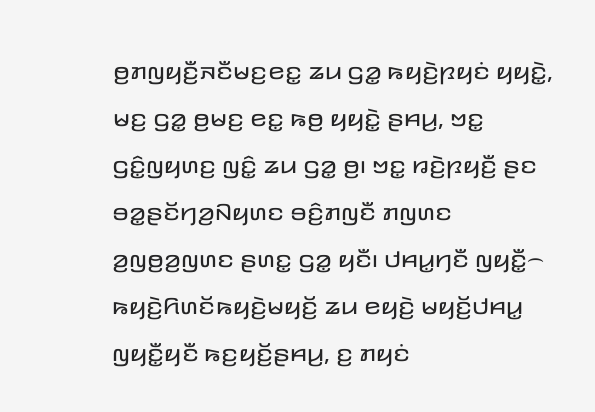ꤥ꤬ꤊꤜꤟꤢꤪ꤬ꤏꤢꤪꤗꤢ꤬ꤕꤢ꤭ ꤘꤣ ꤞꤤ꤭ ꤒꤟꤢꤧ꤬ꤐꤟꤢꤦ ꤟꤟꤢꤧ꤭, ꤗꤢ꤬ ꤞꤤ꤭ ꤥ꤬ꤗꤢ꤬ ꤕꤢ꤭ ꤒꤥ꤬ ꤟꤟꤢꤧ꤭ ꤔꤌꤣ꤬, ꤠꤢ꤭ ꤞꤢꤨ꤭ꤜꤟꤛꤢ꤬ ꤜꤢꤨ꤭ ꤘꤣ ꤞꤤ꤭ ꤥ꤬꤯ ꤠꤢ꤭ ꤙꤢꤧ꤬ꤐꤟꤢꤪ꤬ ꤔꤢ ꤋꤤ꤭ꤔꤢꤩꤚꤤ꤬ꤡꤟꤛꤢ ꤋꤢꤨ꤬ꤊꤜꤢꤪ ꤊꤜꤛꤢ ꤤ꤬ꤜꤥ꤬ꤤ꤬ꤜꤛꤢ ꤔꤛꤢ꤭ ꤞꤤ꤭ ꤟꤢꤪ꤯ ꤓꤌꤣ꤭ꤚꤢꤪ ꤜꤟꤢꤪ꤭꤮ ꤒꤟꤢꤧ꤬ꤖꤛꤢꤩꤒꤟꤢꤧ꤬ꤗꤟꤢꤩ꤬ ꤘꤣ ꤕꤟꤢꤧ꤬ ꤗꤟꤢꤩ꤬ꤓꤌꤣ꤭ ꤜꤟꤢꤪ꤭ꤟꤢꤪ ꤒꤢ꤬ꤟꤢꤩ꤬ꤔꤌꤣ꤬, ꤢ꤬ ꤊꤟꤢꤦ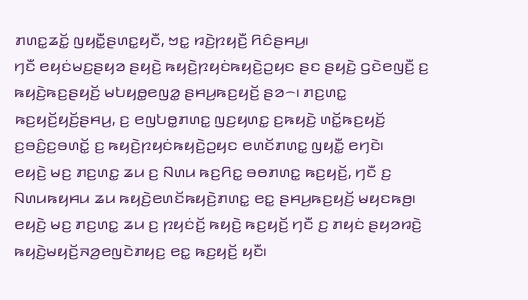ꤊꤛꤢ꤭ꤘꤢꤩ꤭ ꤜꤟꤢꤪ꤭ꤔꤛꤢ꤭ꤟꤢꤪ, ꤠꤢ꤭ ꤙꤢꤧ꤬ꤐꤟꤢꤪ꤬ ꤖꤢꤨꤔꤌꤣ꤬꤯
ꤚꤢꤪ ꤕꤟꤢꤦꤗꤢ꤬ꤔꤟꤤ ꤔꤟꤢꤧ꤬ ꤒꤟꤢꤧ꤬ꤐꤟꤢꤦꤒꤟꤢꤧ꤬ꤑꤟꤢ ꤔꤢ ꤔꤟꤢꤧ꤬ ꤞꤢꤧꤕꤜꤢꤪ꤬ ꤢ꤬ ꤒꤟꤢꤧ꤬ꤒꤢ꤬ꤔꤟꤢꤩ꤬ ꤗꤝꤟꤥ꤭ꤕꤜꤤ꤭ ꤔꤌꤣ꤬ꤒꤢ꤬ꤟꤢꤩ꤬ ꤔꤤ꤮꤯ ꤊꤢ꤬ꤛꤢ꤭ ꤒꤢ꤬ꤟꤢꤩ꤬ꤟꤢꤩ꤬ꤔꤌꤣ꤬, ꤢ꤬ ꤕꤜꤝꤥ꤭ꤊꤛꤢ꤭ ꤜꤢ꤬ꤟꤛꤢ꤭ ꤢ꤬ꤒꤟꤢꤧ꤬ ꤛꤢꤩ꤭ꤒꤢ꤬ꤟꤢꤩ꤬ ꤢ꤬ꤋꤢꤨ꤬ꤢ꤬ꤋꤛꤢꤩ꤭ ꤢ꤬ ꤒꤟꤢꤧ꤬ꤐꤟꤢꤦꤒꤟꤢꤧ꤬ꤑꤟꤢ ꤕꤛꤢꤩꤊꤛꤢ꤭ ꤜꤟꤢꤪ꤭ ꤕꤚꤢꤧ꤯
ꤕꤟꤢꤧ꤬ ꤗꤢ꤬ ꤊꤢ꤬ꤛꤢ꤭ ꤘꤣ ꤢ꤬ ꤡꤛꤣ ꤒꤢ꤬ꤖꤢ꤭ ꤋꤥꤊꤛꤢ꤭ ꤒꤢ꤬ꤟꤢꤩ꤬, ꤚꤢꤪ ꤢ꤬ ꤡꤛꤣꤒꤟꤌꤣ ꤘꤣ ꤒꤟꤢꤧ꤬ꤕꤛꤢꤩꤒꤟꤢꤧ꤬ꤊꤛꤢ꤭ ꤕꤢ꤭ ꤔꤌꤣ꤬ꤒꤢ꤬ꤟꤢꤩ꤬ ꤗꤟꤢꤒꤥ꤬꤯ ꤕꤟꤢꤧ꤬ ꤗꤢ꤬ ꤊꤢ꤬ꤛꤢ꤭ ꤘꤣ ꤢ꤬ ꤐꤟꤢꤦꤢꤩ꤬ ꤒꤟꤢꤧ꤬ ꤒꤢ꤬ꤟꤢꤩ꤬ ꤚꤢꤪ ꤢ꤬ ꤊꤟꤢꤦ ꤔꤟꤤꤙꤢꤧ꤬ ꤒꤟꤢꤧ꤬ꤗꤟꤢꤩ꤬ꤏꤤ꤬ꤕꤜꤢꤧꤊꤟꤢ꤬ ꤕꤢ꤭ ꤒꤢ꤬ꤟꤢꤩ꤬ ꤟꤢꤪ꤯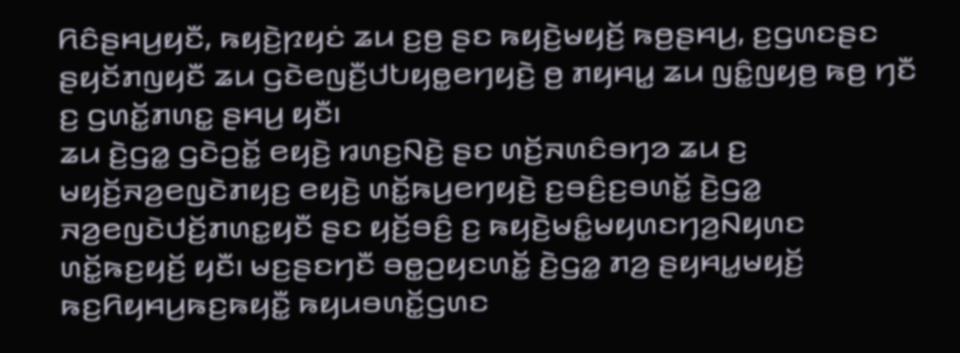ꤖꤢꤨꤔꤌꤣ꤬ꤟꤢꤪ, ꤒꤟꤢꤧ꤬ꤐꤟꤢꤦ ꤘꤣ ꤢ꤬ꤥ꤬ ꤔꤢ ꤒꤟꤢꤧ꤬ꤗꤟꤢꤩ꤬ ꤒꤥ꤬ꤔꤌꤣ꤬, ꤢ꤬ꤞꤛꤢꤔꤢ ꤔꤟꤢꤩꤊꤜꤟꤢꤪ ꤘꤣ ꤞꤢꤧꤕꤜꤢꤪ꤬ꤓꤝꤟꤥ꤭ꤕꤚꤟꤢꤧ꤬ ꤥ꤬ ꤊꤟꤌꤣ꤭ ꤘꤣ ꤜꤢꤨ꤭ꤜꤟꤥ꤬ ꤒꤥ꤬ ꤚꤢꤪ ꤢ꤬ ꤞꤛꤢꤩ꤭ꤊꤛꤢ꤭ ꤔꤌꤣ꤬ ꤟꤢꤪ꤯
ꤘꤣ ꤢꤧ꤬ꤞꤤ꤭ ꤞꤢꤧꤑꤢꤩ꤭ ꤕꤟꤢꤧ꤬ ꤙꤛꤢ꤬ꤡꤢꤧ꤬ ꤔꤢ ꤛꤢꤩ꤬ꤏꤛꤢꤨꤋꤚꤤ ꤘꤣ ꤢ꤬ ꤗꤟꤢꤩ꤬ꤏꤤ꤬ꤕꤜꤢꤧꤊꤟꤢ꤬ ꤕꤟꤢꤧ꤬ ꤛꤢꤩ꤭ꤒꤣ꤬ꤕꤚꤟꤢꤧ꤬ ꤢ꤬ꤋꤢꤨ꤬ꤢ꤬ꤋꤛꤢꤩ꤭ ꤢꤧ꤬ꤞꤤ꤭ ꤏꤤ꤬ꤕꤜꤢꤧꤓꤢꤩ꤬ꤊꤛꤢ꤭ꤟꤢꤪ ꤔꤢ ꤟꤢꤩ꤬ꤋꤢꤨ꤬ ꤢ꤬ ꤒꤟꤢꤧ꤬ꤗꤢꤨ꤭ꤗꤟꤛꤢꤚꤤ꤬ꤡꤟꤛꤢ ꤛꤢꤩ꤭ꤒꤢ꤬ꤟꤢꤩ꤬ ꤟꤢꤪ꤯ ꤗꤢ꤬ꤔꤢꤚꤢꤪ ꤋꤥ꤭ꤑꤟꤢꤛꤢꤩ꤭ ꤢꤧ꤬ꤞꤤ꤭ ꤊꤤ꤬ ꤔꤟꤌꤣ꤭ꤗꤟꤢꤩ꤬ ꤒꤢ꤬ꤖꤟꤌꤣ꤬ꤒꤢ꤬ꤒꤟꤢꤪ꤭ ꤒꤟꤣꤋꤛꤢꤩ꤭ꤞꤛꤢ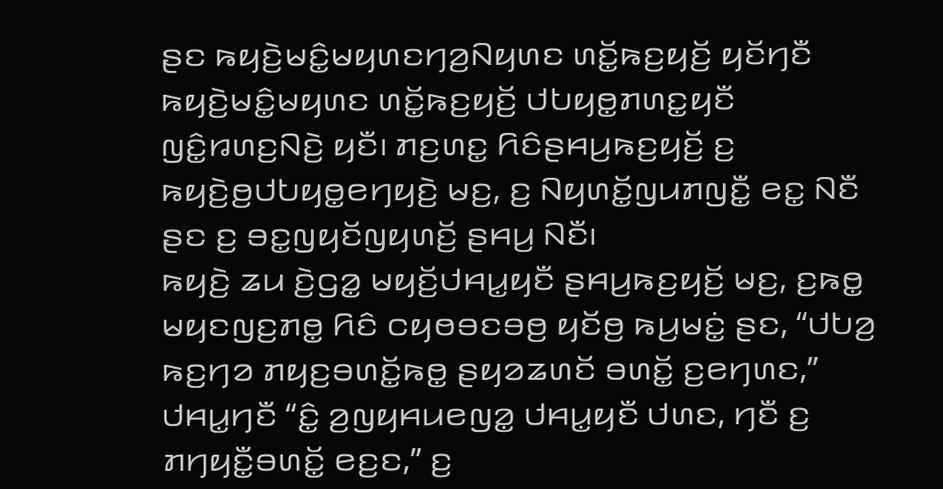ꤔꤢ ꤒꤟꤢꤧ꤬ꤗꤢꤨ꤭ꤗꤟꤛꤢꤚꤤ꤬ꤡꤟꤛꤢ ꤛꤢꤩ꤭ꤒꤢ꤬ꤟꤢꤩ꤬ ꤟꤢꤩꤚꤢꤪ ꤒꤟꤢꤧ꤬ꤗꤢꤨ꤭ꤗꤟꤛꤢ ꤛꤢꤩ꤭ꤒꤢ꤬ꤟꤢꤩ꤬ ꤓꤝꤟꤥ꤭ꤊꤛꤢ꤭ꤟꤢꤪ ꤜꤢꤨ꤭ꤙꤛꤢ꤬ꤡꤢꤧ꤬ ꤟꤢꤪ꤯ ꤊꤢ꤬ꤛꤢ꤭ ꤖꤢꤨꤔꤌꤣ꤬ꤒꤢ꤬ꤟꤢꤩ꤬ ꤢ꤬ ꤒꤟꤢꤧ꤬ꤥ꤬ꤓꤝꤟꤥ꤭ꤕꤚꤟꤢꤧ꤬ ꤗꤢ꤬, ꤢ꤬ ꤡꤟꤛꤢꤩ꤭ꤜꤣꤊꤜꤢꤪ꤭ ꤕꤢ꤭ ꤡꤢꤪ ꤔꤢ ꤢ꤬ ꤋꤢ꤭ꤜꤟꤢꤩꤜꤟꤛꤢꤩ꤬ ꤔꤌꤣ꤬ ꤡꤢꤪ꤯
ꤒꤟꤢꤧ꤬ ꤘꤣ ꤢꤧ꤬ꤞꤤ꤭ ꤗꤟꤢꤩ꤬ꤓꤌꤣ꤭ꤟꤢꤪ ꤔꤌꤣ꤬ꤒꤢ꤬ꤟꤢꤩ꤬ ꤗꤢ꤬, ꤢ꤬ꤒꤥ꤭ ꤗꤟꤢꤜꤢ꤬ꤊꤥ꤭ ꤖꤢꤨ ꤍꤟꤥꤋꤢꤋꤥ꤬ ꤟꤢꤩꤥ꤬ ꤒꤣ꤬ꤗꤢꤦ꤭ ꤔꤢ, “ꤓꤝꤤ꤬ ꤒꤢ꤬ꤚꤤ ꤊꤟꤢ꤬ꤋꤛꤢꤩ꤭ꤒꤥ꤭ ꤔꤟꤤꤘꤛꤢꤩ ꤋꤛꤢꤩ꤭ ꤢ꤬ꤕꤚꤛꤢ,” ꤓꤌꤣ꤭ꤚꤢꤪ “ꤢꤨ꤭ ꤤ꤬ꤜꤟꤌꤣꤕꤜꤤ꤭ ꤓꤌꤣ꤭ꤟꤢꤪ ꤓꤛꤢ, ꤚꤢꤪ ꤢ꤬ ꤊꤚꤟꤢꤪ꤭ꤋꤛꤢꤩ꤭ ꤕꤢ꤬ꤢ,” ꤢ꤬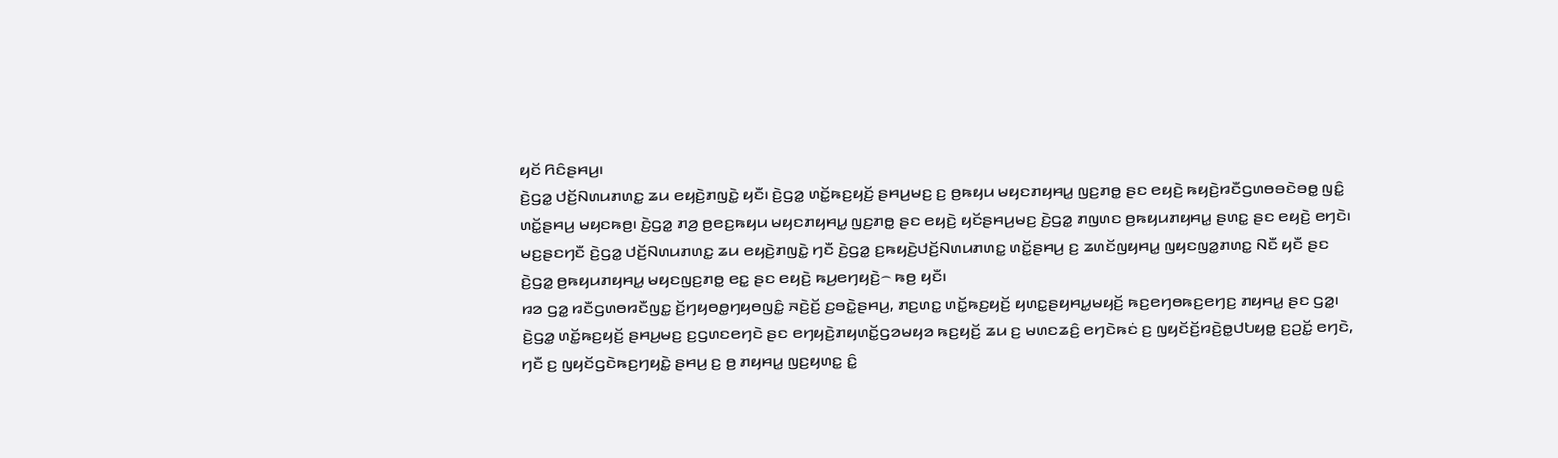ꤟꤢꤩ ꤖꤢꤨꤔꤌꤣ꤬꤯
ꤢꤧ꤬ꤞꤤ꤭ ꤓꤢꤩ꤬ꤡꤛꤣꤊꤛꤢ꤭ ꤘꤣ ꤕꤟꤢꤧ꤬ꤊꤜꤢꤧ꤭ ꤟꤢꤪ꤯ ꤢꤧ꤬ꤞꤤ꤭ ꤛꤢꤩ꤭ꤒꤢ꤬ꤟꤢꤩ꤬ ꤔꤌꤣ꤬ꤗꤢ꤬ ꤢ꤬ ꤥ꤬ꤒꤟꤣ ꤗꤟꤢꤊꤟꤌꤣ꤭ ꤜꤢ꤬ꤊꤥ꤭ ꤔꤢ ꤕꤟꤢꤧ꤬ ꤒꤟꤢꤧ꤬ꤙꤢꤪꤞꤛꤥꤋꤢꤧꤋꤥ꤭ ꤜꤢꤨ꤭ ꤛꤢꤩ꤭ꤔꤌꤣ꤬ ꤗꤟꤢꤒꤥ꤬꤯ ꤢꤧ꤬ꤞꤤ꤭ ꤊꤤ꤬ ꤥ꤬ꤕꤢ꤬ꤒꤟꤣ ꤗꤟꤢꤊꤟꤌꤣ꤭ ꤜꤢ꤬ꤊꤥ꤭ ꤔꤢ ꤕꤟꤢꤧ꤬ ꤟꤢꤩꤔꤌꤣ꤬ꤗꤢ꤬ ꤢꤧ꤬ꤞꤤ꤭ ꤊꤜꤛꤢ ꤥ꤬ꤒꤟꤣꤊꤟꤌꤣ꤭ ꤔꤛꤢ꤭ ꤔꤢ ꤕꤟꤢꤧ꤬ ꤕꤚꤢꤧ꤯ ꤗꤢ꤬ꤔꤢꤚꤢꤪ ꤢꤧ꤬ꤞꤤ꤭ ꤓꤢꤩ꤬ꤡꤛꤣꤊꤛꤢ꤭ ꤘꤣ ꤕꤟꤢꤧ꤬ꤊꤜꤢꤧ꤭ ꤚꤢꤪ ꤢꤧ꤬ꤞꤤ꤭ ꤢ꤬ꤒꤟꤢꤧ꤬ꤓꤢꤩ꤬ꤡꤛꤣꤊꤛꤢ꤭ ꤛꤢꤩ꤭ꤔꤌꤣ꤬ ꤢ꤬ ꤘꤛꤢꤩꤜꤟꤌꤣ꤭ ꤜꤟꤢꤜꤤ꤭ꤊꤛꤢ꤭ ꤡꤢꤪ ꤟꤢꤪ ꤔꤢ ꤢꤧ꤬ꤞꤤ꤭ ꤥ꤬ꤒꤟꤣꤊꤟꤌꤣ꤭ ꤗꤟꤢꤜꤢ꤬ꤊꤥ꤭ ꤕꤢ꤭ ꤔꤢ ꤕꤟꤢꤧ꤬ ꤒꤣ꤬ꤕꤚꤟꤢꤧ꤬꤮ ꤒꤥ꤬ ꤟꤢꤪ꤯
ꤙꤤ ꤞꤤ꤭ ꤙꤢꤪꤞꤛꤥꤙꤢꤪꤜꤢ꤭ ꤢꤩ꤬ꤚꤟꤥꤥ꤭ꤚꤟꤥꤜꤢꤨ꤭ ꤏꤢꤧ꤬ꤢꤩ꤬ ꤢ꤬ꤋꤢꤧ꤭ꤔꤌꤣ꤬, ꤊꤢ꤬ꤛꤢ꤭ ꤛꤢꤩ꤭ꤒꤢ꤬ꤟꤢꤩ꤬ ꤟꤛꤢ꤭ꤔꤟꤌꤣ꤭ꤗꤟꤢꤩ꤬ ꤒꤢ꤬ꤕꤚꤥꤒꤢ꤬ꤕꤚꤢ꤬ ꤊꤟꤌꤣ꤭ ꤔꤢ ꤞꤤ꤭꤯ ꤢꤧ꤬ꤞꤤ꤭ ꤛꤢꤩ꤭ꤒꤢ꤬ꤟꤢꤩ꤬ ꤔꤌꤣ꤬ꤗꤢ꤬ ꤢ꤬ꤞꤛꤢꤕꤚꤢꤧ ꤔꤢ ꤕꤚꤟꤢꤧ꤬ꤊꤟꤛꤢꤩ꤭ꤞꤤꤗꤟꤤ ꤒꤢ꤬ꤟꤢꤩ꤬ ꤘꤣ ꤢ꤬ ꤗꤛꤢꤘꤢꤨ꤬ ꤕꤚꤢꤧꤒꤢꤦ ꤢ꤬ ꤜꤟꤢꤩꤢꤩ꤬ꤙꤢꤧ꤬ꤥ꤭ꤓꤝꤟꤥ꤭ ꤢ꤬ꤑꤢꤩ꤭ ꤕꤚꤢꤧ, ꤚꤢꤪ ꤢ꤬ ꤜꤟꤢꤩꤞꤢꤧꤒꤢ꤬ꤚꤟꤢꤧ꤭ ꤔꤌꤣ꤬ ꤢ꤬ ꤥ꤬ ꤊꤟꤌꤣ꤭ ꤜꤢ꤬ꤟꤛꤢ꤭ ꤢꤨ꤭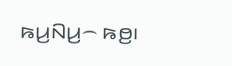ꤒꤣ꤬ꤡꤣ꤬꤮ ꤒꤥ꤬꤯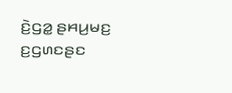ꤢꤧ꤬ꤞꤤ꤭ ꤔꤌꤣ꤬ꤗꤢ꤬ ꤢ꤬ꤞꤛꤢꤔꤢ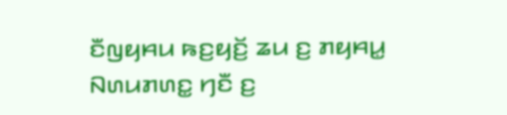ꤢꤪꤜꤟꤌꤣ ꤒꤢ꤬ꤟꤢꤩ꤬ ꤘꤣ ꤢ꤬ ꤊꤟꤌꤣ꤭ ꤡꤛꤣꤊꤛꤢ꤭ ꤚꤢꤪ ꤢ꤬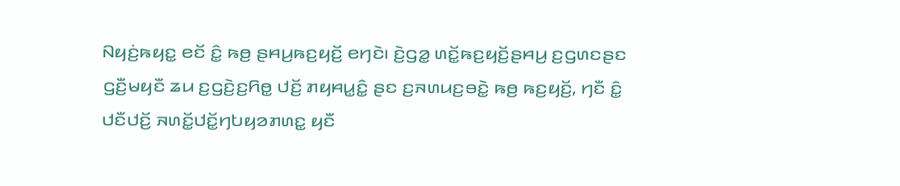ꤡꤟꤢꤦ꤬ꤒꤟꤢ꤭ ꤕꤢꤩ ꤢꤨ꤭ ꤒꤥ꤬ ꤔꤌꤣ꤬ꤒꤢ꤬ꤟꤢꤩ꤬ ꤕꤚꤢꤧ꤯ ꤢꤧ꤬ꤞꤤ꤭ ꤛꤢꤩ꤭ꤒꤢ꤬ꤟꤢꤩ꤬ꤔꤌꤣ꤬ ꤢ꤬ꤞꤛꤢꤔꤢ ꤞꤢꤪ꤬ꤗꤟꤢꤪ ꤘꤣ ꤢ꤬ꤞꤢꤧ꤬ꤢ꤬ꤖꤥ꤭ ꤓꤢꤩ꤬ ꤊꤟꤌꤣ꤭ꤢꤨ꤭ ꤔꤢ ꤢ꤬ꤏꤛꤣꤢ꤬ꤋꤢꤧ꤭ ꤒꤥ꤬ ꤒꤢ꤬ꤟꤢꤩ꤬, ꤚꤢꤪ ꤢꤨ꤭ ꤓꤢꤪꤓꤢꤩ꤬ ꤏꤛꤢꤩ꤭ꤓꤢꤩ꤭ꤚꤝꤟꤤꤊꤛꤢ꤭ ꤟꤢꤪ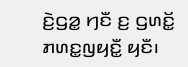ꤢꤧ꤬ꤞꤤ꤭ ꤚꤢꤪ ꤢ꤬ ꤞꤛꤢꤩ꤭ ꤊꤛꤢ꤭ꤜꤟꤢꤪ꤭ ꤟꤢꤪ꤯